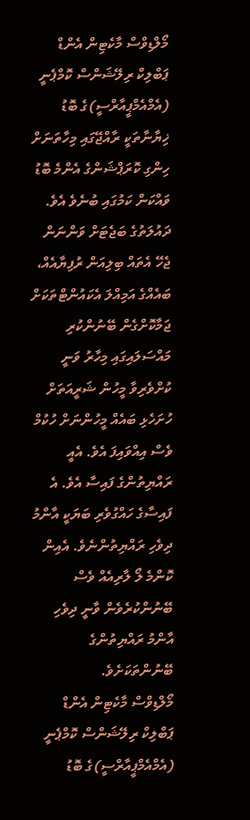މޯލްޑިވްސް މާކެޓިން އެންޑް ޕަބްލިކް ރިލޭޝަންސް ކޮމްޕެނީ (އެމްއެމްޕީއާރްސީ)ގެ ބޮޑު ޚިޔާނާތަކީ ރާއްޖޭގައި މިހާތަނަށް ހިންގި ކޮރަޕްޝަންގެ އެންމެ ބޮޑު ވައްކަން ކަމުގައި ބުނެވެ އެވެ. ދައުލަތުގެ ބަޖެޓަށް ވަންނަން ޖެހޭ އެތައް ބިލިއަން ރުފިޔާއެއް، ބައެއްގެ އަމިއްލަ އެކައުންޓްތަކަށް ޖަމާކޮށްގެން ބޭނުންކުރި މައްސަލައިގައި މިހާރު ވަނީ ކުށްވެރިވާ މީހުން ޝަރީއަތަށް ހުށަހެޅި ބައެއް މީހުންނަށް ހުކުމް ވެސް އިއްވައިފަ އެވެ. އެއީ ރައްޔިތުންގެ ފައިސާ އެވެ. އެ ފައިސާގެ ހައްގުވެރި ބަޔަކީ އާންމު ދިވެހި ރައްޔިތުންނެވެ. އެއިން ކޮންމެ ލޯ ލާރިއެއް ވެސް ބޭނުންކުރެވެން ވާނީ ދިވެހި އާންމު ރައްޔިތުންގެ ބޭނުންތަކަށެވެ.
މޯލްޑިވްސް މާކެޓިން އެންޑް ޕަބްލިކް ރިލޭޝަންސް ކޮމްޕެނީ (އެމްއެމްޕީއާރްސީ)ގެ ބޮޑު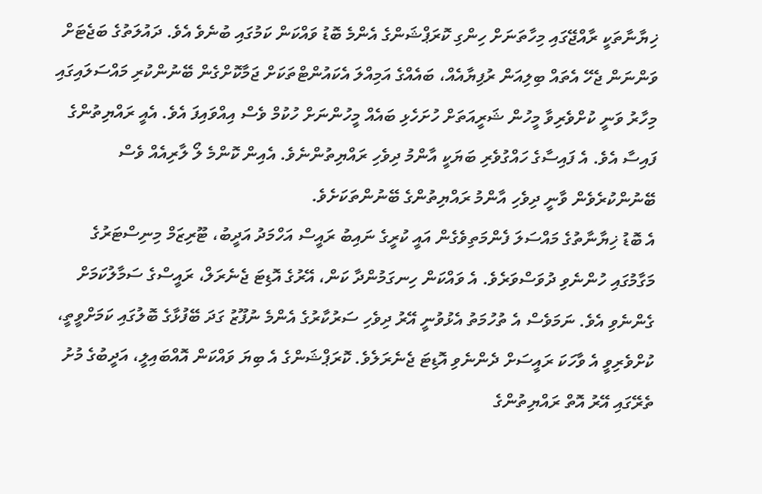ޚިޔާނާތަކީ ރާއްޖޭގައި މިހާތަނަށް ހިންގި ކޮރަޕްޝަންގެ އެންމެ ބޮޑު ވައްކަން ކަމުގައި ބުނެވެ އެވެ. ދައުލަތުގެ ބަޖެޓަށް ވަންނަން ޖެހޭ އެތައް ބިލިއަން ރުފިޔާއެއް، ބައެއްގެ އަމިއްލަ އެކައުންޓްތަކަށް ޖަމާކޮށްގެން ބޭނުންކުރި މައްސަލައިގައި މިހާރު ވަނީ ކުށްވެރިވާ މީހުން ޝަރީއަތަށް ހުށަހެޅި ބައެއް މީހުންނަށް ހުކުމް ވެސް އިއްވައިފަ އެވެ. އެއީ ރައްޔިތުންގެ ފައިސާ އެވެ. އެ ފައިސާގެ ހައްގުވެރި ބަޔަކީ އާންމު ދިވެހި ރައްޔިތުންނެވެ. އެއިން ކޮންމެ ލޯ ލާރިއެއް ވެސް ބޭނުންކުރެވެން ވާނީ ދިވެހި އާންމު ރައްޔިތުންގެ ބޭނުންތަކަށެވެ.
އެ ބޮޑު ޚިޔާނާތުގެ މައްސަލަ ފެންމަތިވެގެން އައީ ކުރީގެ ނައިބު ރައީސް އަހްމަދު އަދީބު، ޓޫރިޒަމް މިނިސްޓަރުގެ މަގާމުގައި ހުންނެވި ދުވަސްވަރެވެ. އެ ވައްކަން ހިނގަމުންދާ ކަން، އޭރުގެ އޮޑިޓަ ޖެނެރަލް، ރައީސްގެ ސަމާލުކަމަށް ގެންނެވި އެވެ. ނަމަވެސް އެ ތުހުމަތު އެޅުވުނީ އޭރު ދިވެހި ސަރުކާރުގެ އެންމެ ނުފޫޒު ގަދަ ބޭފުޅާގެ ބޮލުގައި ކަމަށްވީތީ، ކުށްވެރިވީ އެ ވާހަކަ ރައީސަށް ދެންނެވި އޮޑިޓަ ޖެނެރަލެވެ. ކޮރަޕްޝަންގެ އެ ބިޔަ ވައްކަން އޮއްބައިލީ، އަދީބުގެ މުށު ތެރޭގައި އޭރު އޮތް ރައްޔިތުންގެ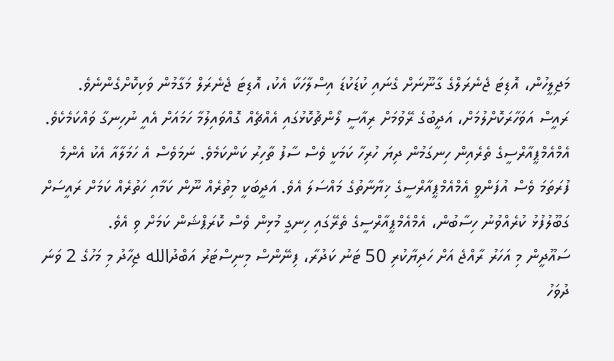މަޖިލީހުން، އޮޑިޓަ ޖެނެރަލްގެ ގާނޫނަށް ގެނައި ކުޑަކުޑަ އިސްލާހަކާ އެކު، އޮޑިޓަ ޖެނެރަލް މަގާމުން ވަކިކޮށްގެންނެވެ.
ރައީސް އަވަހާރަކޮށްލުމަށް، އަދީބުގެ ރޭވުމަށް ރިއާސީ ލޯންޗުކޮޅުގައި އެއްޗެއް ގޮއްވައިލުމާ ހަމައަށް އެއީ ނުހިނގާ ވައްކަމެކެވެ. އެމްއެމްޕީއާރްސީގެ ތެރެއިން ހިނގަމުން ދިޔަ ހުރިހާ ކަމަކީ ވެސް ސާފު ތާހިރު ކަންކަމެވެ. ނަމަވެސް އެ ހަމަލާއާ އެކު އެންމެ ފުރަތަމަ ވެސް އުފަންވީ އެމްއެމްޕީއާރްސީގެ ޚިޔާނާތުގެ މައްސަލަ އެވެ. އަދީބަކީ މިތުރެއް ނޫން ކަމާއި ހަތުރެއް ކަމަށް ރައީސަށް ގަބޫލުފުޅު ކުރެއްވުނު ހިސާބުން، އެމްއެމްޕީއާރްސީގެ ތެރޭގައި ހިނގީ މުޅިން ވެސް ކޮރަޕްޝަން ކަމަށް ވި އެވެ.
ސައޫދީން މި އަހަރު ރާއްޖެ އަށް ހަދިޔާކުރި 50 ޓަނު ކަދުރާ، ފިނޭންސް މިނިސްޓަރު އަބްދުالله ޖިހާދު މި މަހުގެ 2 ވަނަ ދުވަހު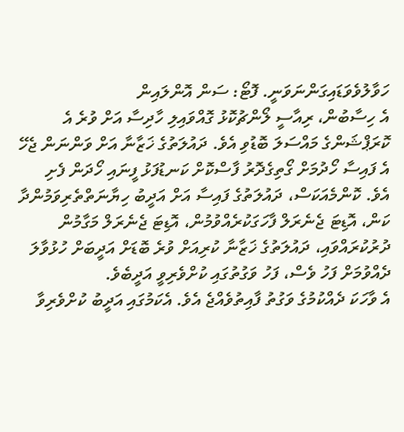ހަވާލުވެވަޑައިގަންނަވަނީ. ފޮޓޯ: ސަން އޮންލައިން
އެ ހިސާބުން، ރިއާސީ ލޯންޗުކޮޅު ގޮއްވައިލި ހާދިސާ އަށް ވުރެ އެ ކޮރަޕްޝަންގެ މައްސަލަ ބޮޑުވި އެވެ. ދައުލަތުގެ ޚަޒާނާ އަށް ވަންނަން ޖެހޭ އެ ފައިސާ ހޯދުމަށް ގޯތިގެދޮރު ފާސްކޮށް ކަނޑުފަޅު ފީނައި ހޯދަން ފެށި އެވެ. ކޮންމެއަކަސް، ދައުލަތުގެ ފައިސާ އަށް އަދީބު ހިޔާނަތްތެރިވަމުންދާ ކަން، އޮޑިޓަ ޖެނެރަލް ފާހަގަކުރެއްވުމުން، އޮޑިޓަ ޖެނެރަލް މަގާމުން ދުރުކުރައްވައި، ދައުލަތުގެ ޚަޒާނާ ކުރިއަށް ވުރެ ބޮޑަށް އަދީބަށް ހުޅުވާލަ ދެއްވުމަށް ފަހު ވެސް، ފަހު ވަގުތުގައި ކުށްވެރިވީ އަދީބެވެ.
އެ ވާހަކަ ދެއްކުމުގެ ވަގުތު ފާއިތުވެއްޖެ އެވެ. އެކަމުގައި އަދީބު ކުށްވެރިވާ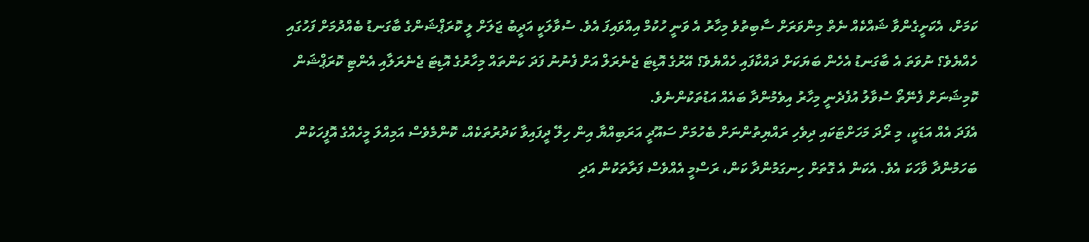ކަމަށް، އެކަށީގެންވާ ޝައްކެއް ނެތް މިންވަރަށް ސާބިތުވެ މިހާރު އެ ވަނީ ހުކުމް އިއްވައިފަ އެވެ. ސުވާލަކީ އަދީބު ޖަލަށް ލީ ކޮރަޕްޝަންގެ ބާގަނޑު ބެއްދުމަށް ފަހުގައި ހެއްޔެވެ؟ ނުވަތަ އެ ބާގަނޑު އެހެން ބަޔަކަށް ދައްކާފައި ހެއްޔެވެ؟ އޭރުގެ އޮޑިޓަ ޖެނެރަލް އަށް ފެނުނު ފަދަ ކަންތައް މިހާރުގެ އޮޑިޓަ ޖެނެރަލާއި އެންޓި ކޮރަޕްޝަން ކޮމިޝަނަށް ފެނޭތޯ ސުވާލު އުފެދެނީ މިހާރު އިވެމުންދާ ބައެއް އަޑުތަކުންނެވެ.
އެފަދަ އެއް އަޑަކީ، މި ރޯދަ މަހަށްޓަކައި ދިވެހި ރައްޔިތުންނަށް ބެހުމަށް ސައޫދީ އަރަބިއްޔާ އިން ހިލޭ ދީފައިވާ ކަދުރުތަކެއް، ކޮންމެވެސް އަމިއްލަ މީހެއްގެ އޮފީހަކުން ބަހަމުންދާ ވާހަކަ އެވެ. އެކަން އެ ގޮތަށް ހިނގަމުންދާ ކަން، ރަސްމީ އެއްވެސް ފަރާތަކުން އަދި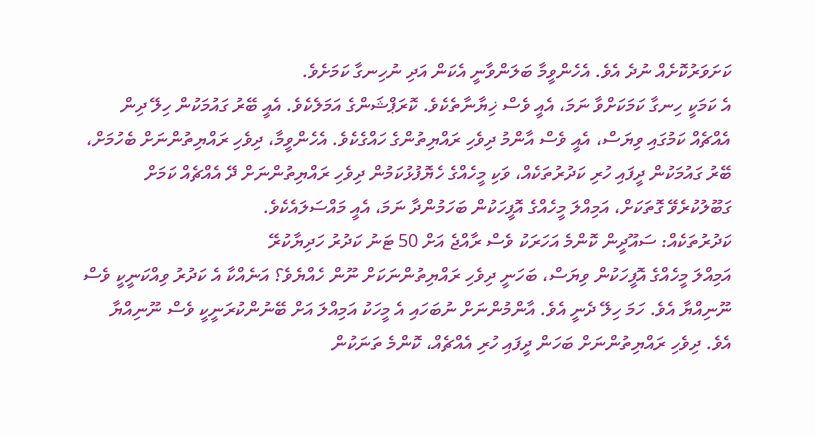ކަށަވަރުކޮށެއް ނުދެ އެވެ. އެހެންވީމާ ބަލަންވާނީ އެކަން އަދި ނުހިނގާ ކަމަށެވެ.
އެ ކަމަކީ ހިނގާ ކަމަކަށްވާ ނަމަ، އެއީ ވެސް ޚިޔާނާތެކެވެ. ކޮރަޕްޝަންގެ އަމަލެކެވެ. އެއީ ބޭރު ގައުމަކުން ހިލޭ ދިން އެއްޗެއް ކަމުގައި ވިޔަސް، އެއީ ވެސް އާންމު ދިވެހި ރައްޔިތުންގެ ހައްގެކެވެ. އެހެންވީމާ، ދިވެހި ރައްޔިތުންނަށް ބެހުމަށް، ބޭރު ގައުމަކުން ދީފައި ހުރި ކަދުރުތަކެއް، ވަކި މީހެއްގެ ހެޔޮފުޅުކަމުން ދިވެހި ރައްޔިތުންނަށް ދޭ އެއްޗެއް ކަމަށް ގަބޫލުކުރެވޭ ގޮތަކަށް، އަމިއްލަ މީހެއްގެ އޮފީހަކުން ބަހަމުންދާ ނަމަ، އެއީ މައްސަލައެކެވެ.
ކަދުރުތަކެއް: ސައޫދީން ކޮންމެ އަހަރަކު ވެސް ރާއްޖެ އަށް 50 ޓަނު ކަދުރު ހަދިޔާކުރޭ
އަމިއްލަ މީހެއްގެ އޮފީހަކުން ވިޔަސް، ބަހަނީ ދިވެހި ރައްޔިތުންނަކަށް ނޫން ހެއްޔެވެ؟ އަނެއްކާ އެ ކަދުރު ވިއްކަނީކީ ވެސް ނޫނިއްޔާ އެވެ. ހަމަ ހިލޭ ދެނީ އެވެ. އާންމުންނަށް ނުބަހައި އެ މީހަކު އަމިއްލަ އަށް ބޭނުންކުރަނީކީ ވެސް ނޫނިއްޔާ އެވެ. ދިވެހި ރައްޔިތުންނަށް ބަހަން ދީފައި ހުރި އެއްޗެއް، ކޮންމެ ތަނަކުން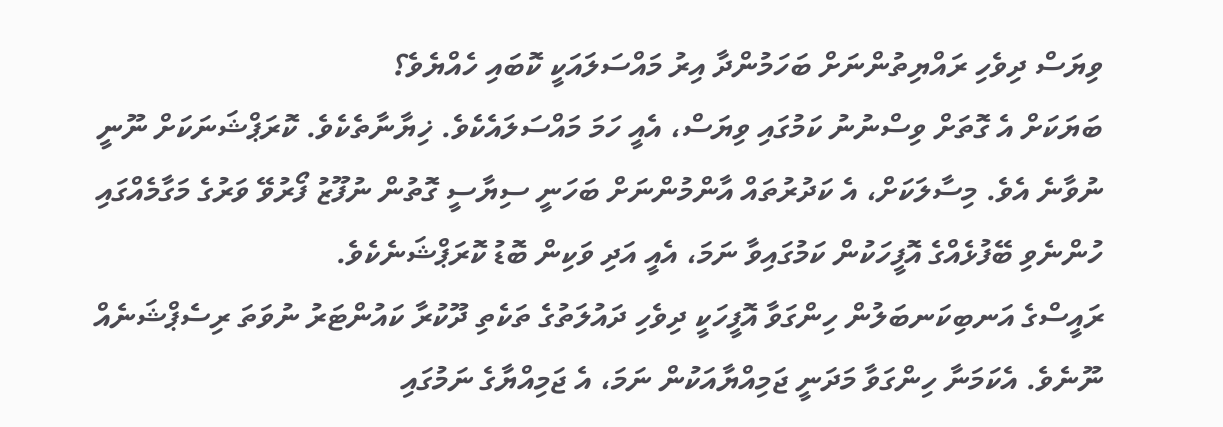ވިޔަސް ދިވެހި ރައްޔިތުންނަށް ބަހަމުންދާ އިރު މައްސަލައަކީ ކޮބައި ހެއްޔެވެ؟
ބަޔަކަށް އެ ގޮތަށް ވިސްނުނު ކަމުގައި ވިޔަސް، އެއީ ހަމަ މައްސަލައެކެވެ. ޚިޔާނާތެކެވެ. ކޮރަޕްޝަނަކަށް ނޫނީ ނުވާނެ އެވެ. މިސާލަކަށް، އެ ކަދުރުތައް އާންމުންނަށް ބަހަނީ ސިޔާސީ ގޮތުން ނުފޫޒު ފޯރުވޭ ވަރުގެ މަގާމެއްގައި ހުންނެވި ބޭފުޅެއްގެ އޮފީހަކުން ކަމުގައިވާ ނަމަ، އެއީ އަދި ވަކިން ބޮޑު ކޮރަޕްޝަނެކެވެ.
ރައީސްގެ އަނބިކަނބަލުން ހިންގަވާ އޮފީހަކީ ދިވެހި ދައުލަތުގެ ތަކެތި ދޫކުރާ ކައުންޓަރު ނުވަތަ ރިސެޕްޝަނެއް ނޫނެވެ. އެކަމަނާ ހިންގަވާ މަދަނީ ޖަމިއްޔާއަކުން ނަމަ، އެ ޖަމިއްޔާގެ ނަމުގައި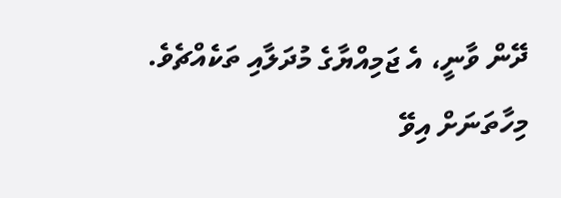ދޭން ވާނީ، އެ ޖަމިއްޔާގެ މުދަލާއި ތަކެއްޗެވެ.
މިހާތަނަށް އިވޭ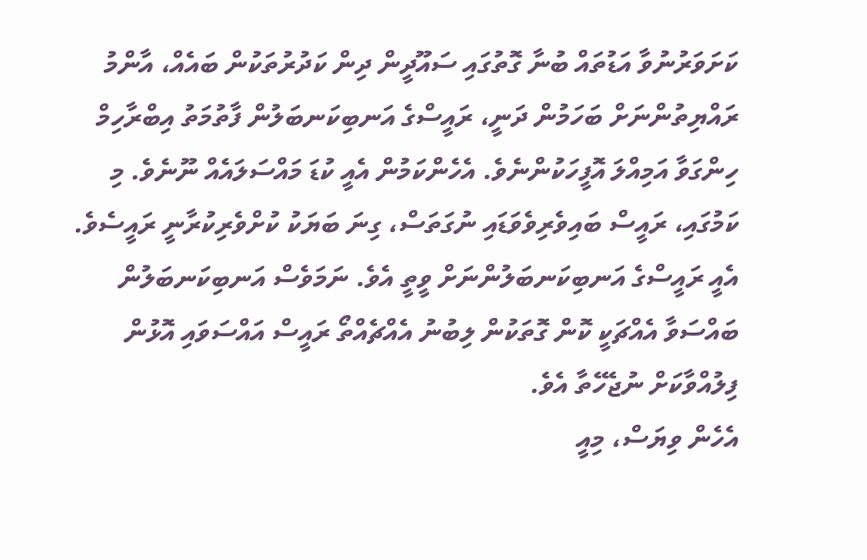ކަށަވަރުނުވާ އަޑުތައް ބުނާ ގޮތުގައި ސައޫދީން ދިން ކަދުރުތަކުން ބައެއް، އާންމު ރައްޔިތުންނަށް ބަހަމުން ދަނީ، ރައީސްގެ އަނބިކަނބަލުން ފާތުމަތު އިބްރާހިމް ހިންގަވާ އަމިއްލަ އޮފީހަކުންނެވެ. އެހެންކަމުން އެއީ ކުޑަ މައްސަލައެއް ނޫނެވެ. މި ކަމުގައި، ރައީސް ބައިވެރިވެވަޑައި ނުގަތަސް، ގިނަ ބަޔަކު ކުށްވެރިކުރާނީ ރައީސެވެ. އެއީ ރައީސްގެ އަނބިކަނބަލުންނަށް ވީތީ އެވެ. ނަމަވެސް އަނބިކަނބަލުން ބައްސަވާ އެއްޗަކީ ކޮން ގޮތަކުން ލިބުނު އެއްޗެއްތޯ ރައީސް އައްސަވައި އޮޅުން ފިލުއްވާކަށް ނުޖެހޭތާ އެވެ.
އެހެން ވިޔަސް، މިއީ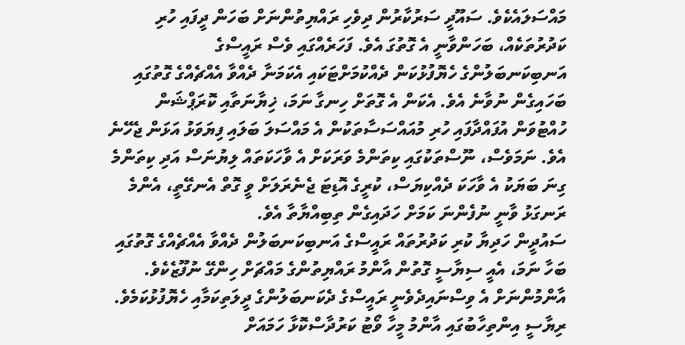މައްސަލައެކެވެ. ސައޫދީ ސަރުކާރުން ދިވެހި ރައްޔިތުންނަށް ބަހަން ދީފައި ހުރި ކަދުރުތަކެއް، ބަހަންވާނީ އެ ގޮތުގަ އެވެ. ފަހަރެއްގައި ވެސް ރައީސްގެ އަނބިކަނބަލުންގެ ހެޔޮފުޅުކަން ދެއްކުމަށްޓަކައި އެކަމަނާ ދެއްވާ އެއްޗެއްގެ ގޮތުގައި ބަހައިގެން ނުވާނެ އެވެ. އެކަން އެ ގޮތަށް ހިނގާ ނަމަ، ޚިޔާނަތާއި ކޮރަޕްޝަން ހުއްޓުވަން އުފައްދާފައި ހުރި މުއައްސަސާތަކުން އެ މައްސަލަ ބަލައި ފިޔަވަޅު އަޅަން ޖެހޭނެ އެވެ. ނަމަވެސް، ނޫސްތަކުގައި ކިތަންމެ ވަރަކަށް އެ ވާހަކަތައް ލިޔުނަސް އަދި ކިތަންމެ ގިނަ ބަޔަކު އެ ވާހަކަ ދެއްކިޔަސް، ކުރީގެ އޮޑިޓަ ޖެނެރަލަށް ވީ ގޮތް އެނގޭތީ، އެންމެ ރަނގަޅު ވާނީ ނުފެންނަ ކަމަށް ހަދައިގެން ތިބިއްޔާތާ އެވެ.
ސައުދީން ހަދިޔާ ކުރި ކަދުރުތައް ރައީސްގެ އަނބިކަނބަލުން ދެއްވާ އެއްޗެއްގެ ގޮތުގައި ބަހާ ނަމަ، އެއީ ސިޔާސީ ގޮތުން އާންމު ރައްޔިތުންގެ މައްޗަށް ހިންގޭ ނުފޫޒެކެވެ. އާންމުންނަށް އެ ވިސްނައިދެވެނީ ރައީސްގެ ދެކަނބަލުންގެ ދީލަތިކަމާއި ހެޔޮފުޅުކަމެވެ. ރިޔާސީ އިންތިހާބުގައި އާންމު މީހާ ވޯޓު ކަރުދާސްކޮޅާ ހަމައަށް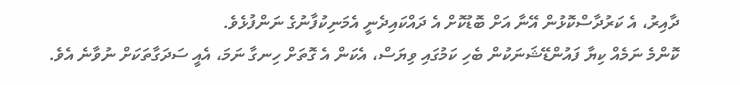ދާއިރު، އެ ކަރުދާސްކޮޅުން އޭނާ އަށް ބޮޑުކޮށް އެ ދައްކައިދެނީ އެމަނިކުފާނުގެ ނަންފުޅެވެ.
ކޮންމެ ނަމެއް ކިޔާ ފައުންޑޭޝަނަކުން ބެހި ކަމުގައި ވިޔަސް، އެކަން އެ ގޮތަށް ހިނގާ ނަމަ، އެއީ ސަދަގާތަކަށް ނުވާނެ އެވެ.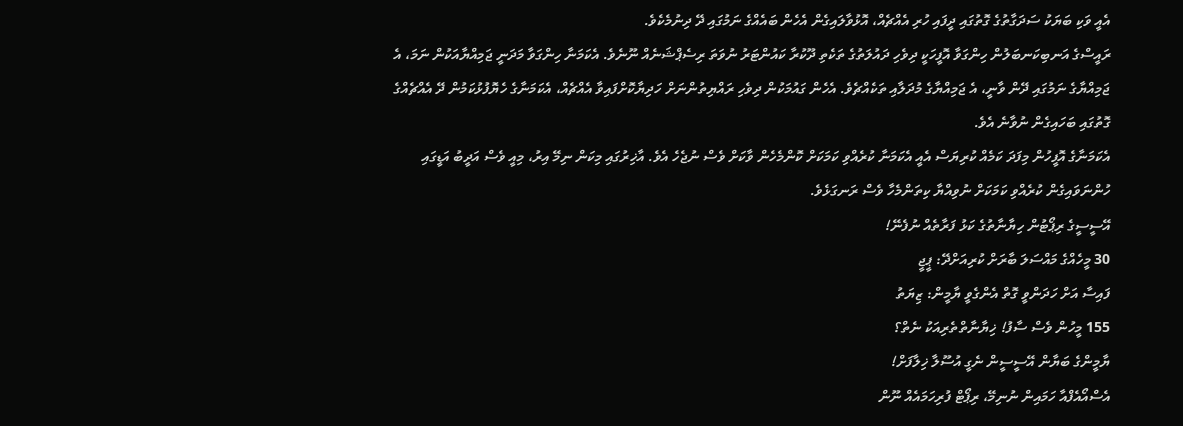އެއީ ވަކި ބަޔަކު ސަދަގާތުގެ ގޮތުގައި ދީފައި ހުރި އެއްޗެއް، އޮޅުވާލައިގެން އެހެން ބައެއްގެ ނަމުގައި ދޭ ދިނުމެކެވެ.
ރައީސްގެ އަނބިކަނބަލުން ހިންގަވާ އޮފީހަކީ ދިވެހި ދައުލަތުގެ ތަކެތި ދޫކުރާ ކައުންޓަރު ނުވަތަ ރިސެޕްޝަނެއް ނޫނެވެ. އެކަމަނާ ހިންގަވާ މަދަނީ ޖަމިއްޔާއަކުން ނަމަ، އެ ޖަމިއްޔާގެ ނަމުގައި ދޭން ވާނީ، އެ ޖަމިއްޔާގެ މުދަލާއި ތަކެއްޗެވެ. އެހެން ގައުމަކުން ދިވެހި ރައްޔިތުންނަށް ހަދިޔާކޮށްފައިވާ އެއްޗެއް، އެކަމަނާގެ ހެޔޮފުޅުކަމުން ދޭ އެއްޗެއްގެ ގޮތުގައި ބަހައިގެން ނުވާނެ އެވެ.
އެކަމަނާގެ އޮފީހުން މިފަދަ ކަމެއް ކުރިޔަސް އެއީ އެކަމަނާ ކުރެއްވި ކަމަކަށް ކޮންމެހެން ވާކަށް ވެސް ނުޖެހެ އެވެ. އާޚިރުގައި މިކަން ނިމޭ އިރު، މިއީ ވެސް އަދީބު އަޑީގައި ހުންނަވައިގެން ކުރެއްވި ކަމަކަށް ނުވިއްޔާ ކިތަންމެހާ ވެސް ރަނގަޅެވެ.
އޭސީސީގެ ރިޕޯޓުން ހިޔާނާތުގެ ކަޅު ފަރާތެއް ނުފެނޭ!
30 މީހެއްގެ މައްސަލަ ބާރަށް ކުރިއަށްދޭ: ޕީޖީ
ފައިސާ އަށް ހަދަންވީ ގޮތް އެންގެވީ ޔާމީން: ޒިޔަތު
155 މީހުން ވެސް ސާފު! ޚިޔާނާތްތެރިއަކު ނެތް؟
ޔާމީންގެ ބަޔާން އޭސީސީން ނެގީ އުސޫލާ ޚިލާފަށް!
އެސްއޯއެފްއާ ހަމައިން ނުނިމޭ، ރިޕޯޓް ފުރިހަމައެއް ނޫން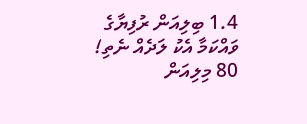1.4 ބިލިއަން ރުފިޔާގެ ވައްކަމާ އެކު ލަދެއް ނެތި!
80 މިލިއަން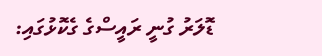ޑޮލަރު ގުނީ ރައީސްގެ ގެކޮޅުގައި: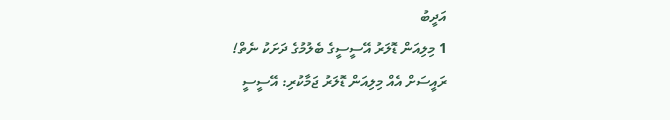އަދީބު
1 މިލިއަން ޑޮލަރު އޭސީސީގެ ބެލުމުގެ ދަށަކު ނެތް!
ރައީސަށް އެއް މިލިއަން ޑޮލަރު ޖަމާކުރި: އޭސީސީ